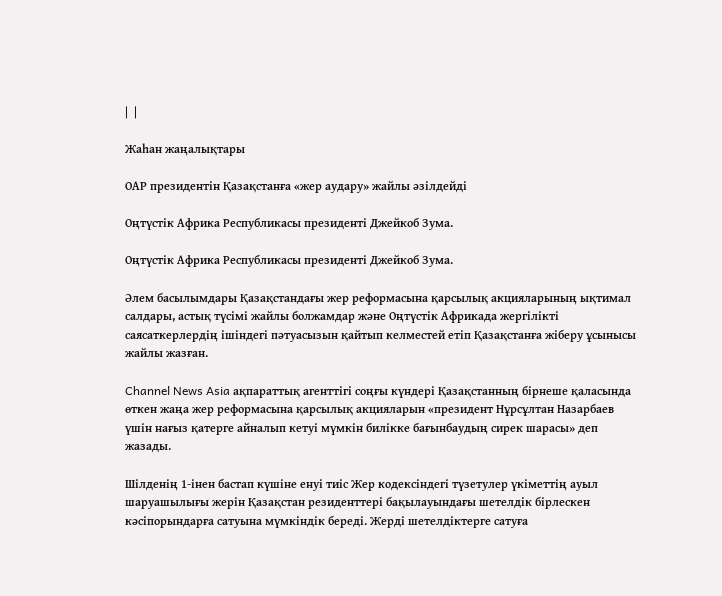|  |

Жаһан жаңалықтары

ОАР президентін Қазақстанға «жер аудару» жайлы әзілдейді

Оңтүстік Африка Республикасы президенті Джейкоб Зума.

Оңтүстік Африка Республикасы президенті Джейкоб Зума.

Әлем басылымдары Қазақстандағы жер реформасына қарсылық акцияларының ықтимал салдары, астық түсімі жайлы болжамдар және Оңтүстік Африкада жергілікті саясаткерлердің ішіндегі пәтуасызын қайтып келместей етіп Қазақстанға жіберу ұсынысы жайлы жазған.

Channel News Asia ақпараттық агенттігі соңғы күндері Қазақстанның бірнеше қаласында өткен жаңа жер реформасына қарсылық акцияларын «президент Нұрсұлтан Назарбаев үшін нағыз қатерге айналып кетуі мүмкін билікке бағынбаудың сирек шарасы» деп жазады.

Шілденің 1-інен бастап күшіне енуі тиіс Жер кодексіндегі түзетулер үкіметтің ауыл шаруашылығы жерін Қазақстан резиденттері бақылауындағы шетелдік бірлескен кәсіпорындарға сатуына мүмкіндік береді. Жерді шетелдіктерге сатуға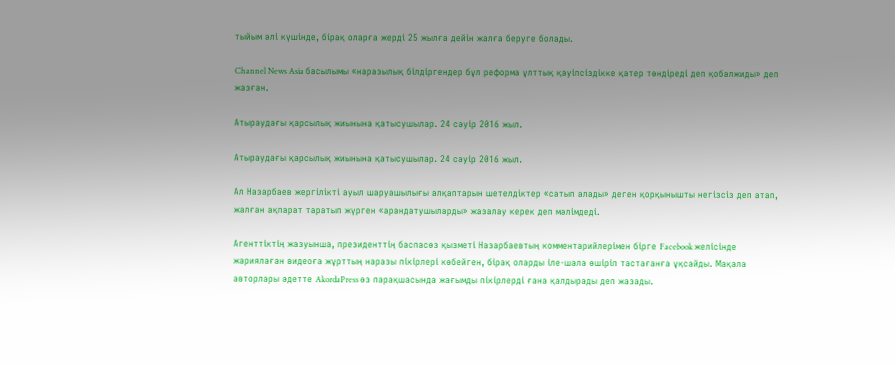тыйым әлі күшінде, бірақ оларға жерді 25 жылға дейін жалға беруге болады.

Channel News Asia басылымы «наразылық білдіргендер бұл реформа ұлттық қауіпсіздікке қатер төндіреді деп қобалжиды» деп жазған.

Атыраудағы қарсылық жиынына қатысушылар. 24 сәуір 2016 жыл.

Атыраудағы қарсылық жиынына қатысушылар. 24 сәуір 2016 жыл.

Ал Назарбаев жергілікті ауыл шаруашылығы алқаптарын шетелдіктер «сатып алады» деген қорқынышты негізсіз деп атап, жалған ақпарат таратып жүрген «арандатушыларды» жазалау керек деп мәлімдеді.

Агенттіктің жазуынша, президенттің баспасөз қызметі Назарбаевтың комментарийлерімен бірге Facebook желісінде жариялаған видеоға жұрттың наразы пікірлері көбейген, бірақ оларды іле-шала өшіріп тастағанға ұқсайды. Мақала авторлары әдетте AkordaPress өз парақшасында жағымды пікірлерді ғана қалдырады деп жазады.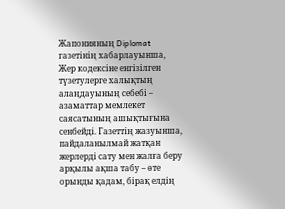Жапонияның Diplomat газетінің хабарлауынша, Жер кодексіне енгізілген түзетулерге халықтың алаңдауының себебі – азаматтар мемлекет саясатының ашықтығына сенбейді. Газеттің жазуынша, пайдаланылмай жатқан жерлерді сату мен жалға беру арқылы ақша табу – өте орынды қадам, бірақ елдің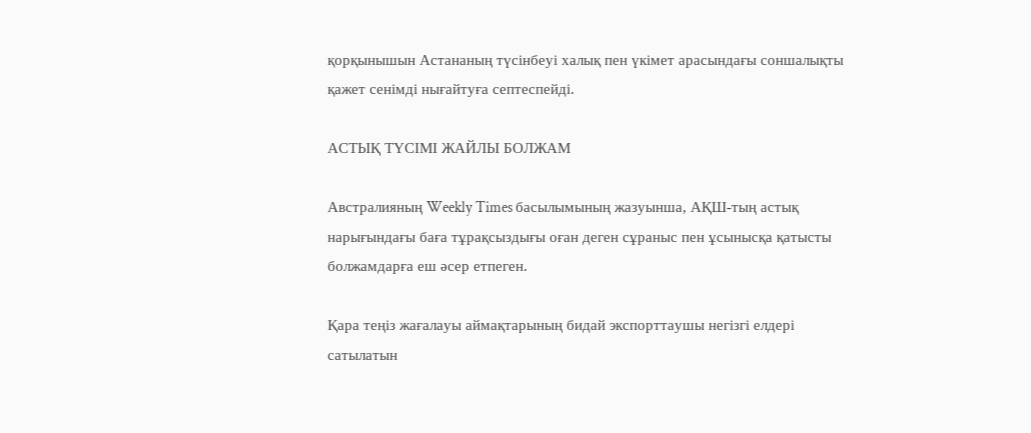қорқынышын Астананың түсінбеуі халық пен үкімет арасындағы соншалықты қажет сенімді нығайтуға септеспейді.

АСТЫҚ ТҮСІМІ ЖАЙЛЫ БОЛЖАМ

Австралияның Weekly Times басылымының жазуынша, АҚШ-тың астық нарығындағы баға тұрақсыздығы оған деген сұраныс пен ұсынысқа қатысты болжамдарға еш әсер етпеген.

Қара теңіз жағалауы аймақтарының бидай экспорттаушы негізгі елдері сатылатын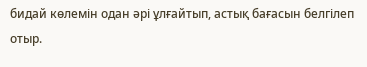бидай көлемін одан әрі ұлғайтып, астық бағасын белгілеп отыр.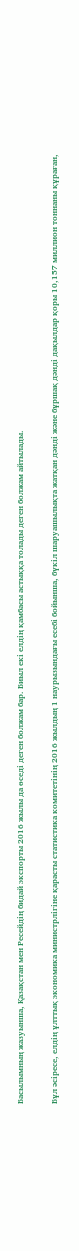Басылымның жазуынша, Қазақстан мен Ресейдің бидай экспорты 2016 жылы да өседі деген болжам бар. Биыл екі елдің қамбасы астыққа толады деген болжам айтылады.

Бұл әсіресе, елдің ұлттық экономика министрлігіне қарасты статистика комитетінің 2016 жылдың 1 наурызындағы есебі бойынша, бүкіл шаруашылықта жатқан дәнді және бұршақ дәнді дақылдар қоры 10,157 миллион тоннаны құраған,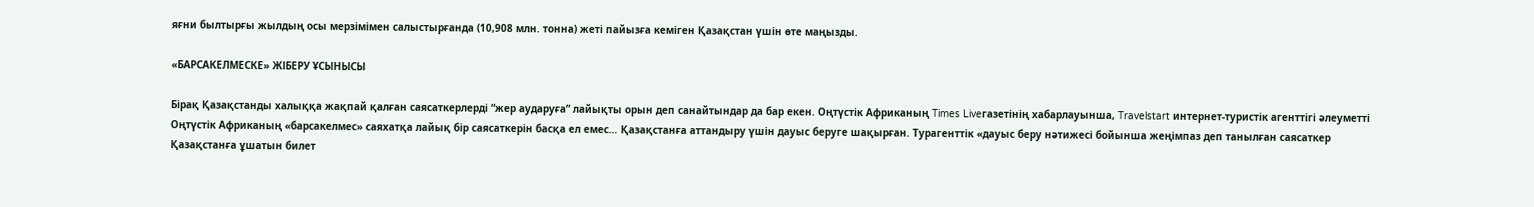яғни былтырғы жылдың осы мерзімімен салыстырғанда (10,908 млн. тонна) жеті пайызға кеміген Қазақстан үшін өте маңызды.

«БАРСАКЕЛМЕСКЕ» ЖІБЕРУ ҰСЫНЫСЫ

Бірақ Қазақстанды халыққа жақпай қалған саясаткерлерді “жер аударуға” лайықты орын деп санайтындар да бар екен. Оңтүстік Африканың Times Liveгазетінің хабарлауынша, Travelstart интернет-туристік агенттігі әлеуметті Оңтүстік Африканың «барсакелмес» саяхатқа лайық бір саясаткерін басқа ел емес… Қазақстанға аттандыру үшін дауыс беруге шақырған. Турагенттік «дауыс беру нәтижесі бойынша жеңімпаз деп танылған саясаткер Қазақстанға ұшатын билет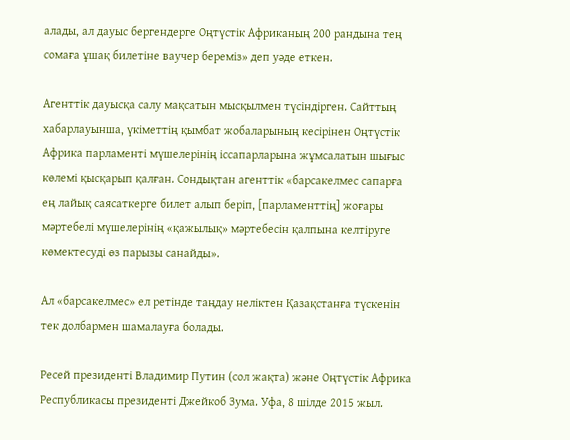алады, ал дауыс бергендерге Оңтүстік Африканың 200 рандына тең сомаға ұшақ билетіне ваучер береміз» деп уәде еткен.

Агенттік дауысқа салу мақсатын мысқылмен түсіндірген. Сайттың хабарлауынша, үкіметтің қымбат жобаларының кесірінен Оңтүстік Африка парламенті мүшелерінің іссапарларына жұмсалатын шығыс көлемі қысқарып қалған. Сондықтан агенттік «барсакелмес сапарға ең лайық саясаткерге билет алып беріп, [парламенттің] жоғары мәртебелі мүшелерінің «қажылық» мәртебесін қалпына келтіруге көмектесуді өз парызы санайды».

Ал «барсакелмес» ел ретінде таңдау неліктен Қазақстанға түскенін тек долбармен шамалауға болады.

Ресей президенті Владимир Путин (сол жақта) және Оңтүстік Африка Республикасы президенті Джейкоб Зума. Уфа, 8 шілде 2015 жыл.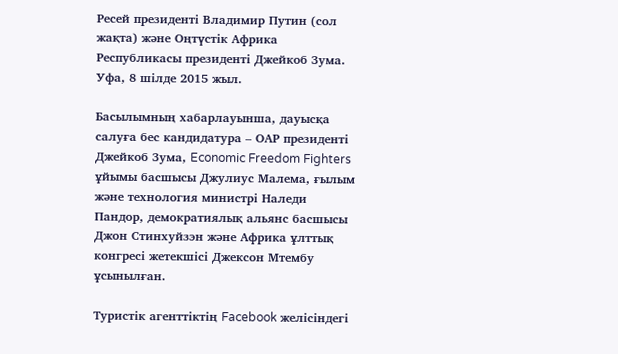Ресей президенті Владимир Путин (сол жақта) және Оңтүстік Африка Республикасы президенті Джейкоб Зума. Уфа, 8 шілде 2015 жыл.

Басылымның хабарлауынша, дауысқа салуға бес кандидатура – ОАР президенті Джейкоб Зума, Economic Freedom Fighters ұйымы басшысы Джулиус Малема, ғылым және технология министрі Наледи Пандор, демократиялық альянс басшысы Джон Стинхуйзэн және Африка ұлттық конгресі жетекшісі Джексон Мтембу ұсынылған.

Туристік агенттіктің Facebook желісіндегі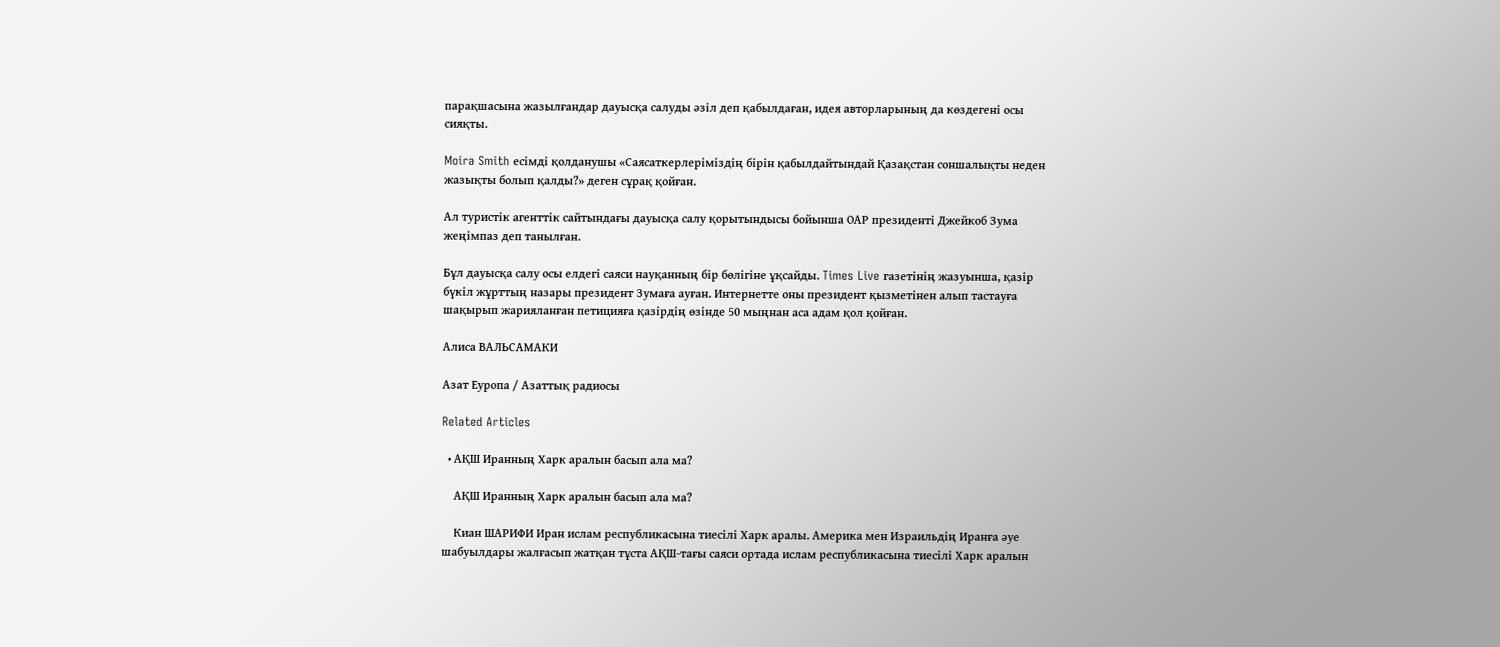парақшасына жазылғандар дауысқа салуды әзіл деп қабылдаған, идея авторларының да көздегені осы сияқты.

Moira Smith есімді қолданушы «Саясаткерлеріміздің бірін қабылдайтындай Қазақстан соншалықты неден жазықты болып қалды?» деген сұрақ қойған.

Ал туристік агенттік сайтындағы дауысқа салу қорытындысы бойынша ОАР президенті Джейкоб Зума жеңімпаз деп танылған.

Бұл дауысқа салу осы елдегі саяси науқанның бір бөлігіне ұқсайды. Times Live газетінің жазуынша, қазір бүкіл жұрттың назары президент Зумаға ауған. Интернетте оны президент қызметінен алып тастауға шақырып жарияланған петицияға қазірдің өзінде 50 мыңнан аса адам қол қойған.

Алиса ВАЛЬСАМАКИ

Азат Еуропа / Азаттық радиосы

Related Articles

  • АҚШ Иранның Харк аралын басып ала ма?

    АҚШ Иранның Харк аралын басып ала ма?

    Киан ШАРИФИ Иран ислам республикасына тиесілі Харк аралы. Америка мен Израильдің Иранға әуе шабуылдары жалғасып жатқан тұста АҚШ-тағы саяси ортада ислам республикасына тиесілі Харк аралын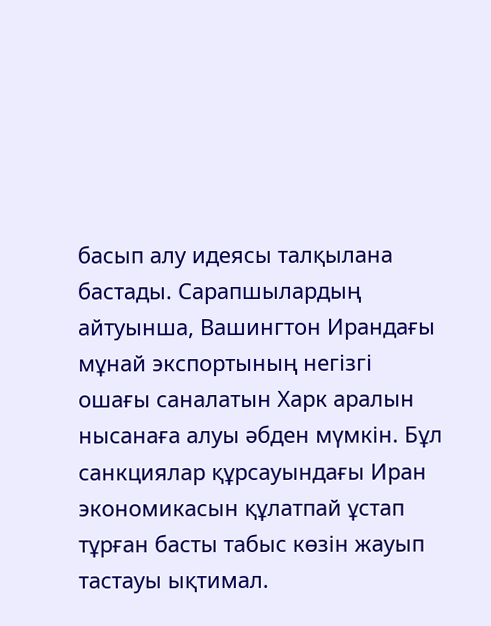басып алу идеясы талқылана бастады. Сарапшылардың айтуынша, Вашингтон Ирандағы мұнай экспортының негізгі ошағы саналатын Харк аралын нысанаға алуы әбден мүмкін. Бұл санкциялар құрсауындағы Иран экономикасын құлатпай ұстап тұрған басты табыс көзін жауып тастауы ықтимал.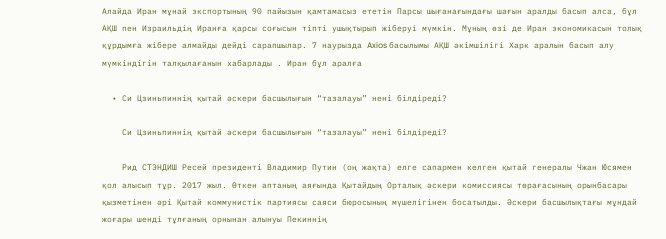Алайда Иран мұнай экспортының 90 пайызын қамтамасыз ететін Парсы шығанағындағы шағын аралды басып алса, бұл АҚШ пен Израильдің Иранға қарсы соғысын тіпті ушықтырып жіберуі мүмкін. Мұның өзі де Иран экономикасын толық құрдымға жібере алмайды дейді сарапшылар. 7 наурызда Axios басылымы АҚШ әкімшілігі Харк аралын басып алу мүмкіндігін талқылағанын хабарлады . Иран бұл аралға

  • Си Цзиньпиннің қытай әскери басшылығын “тазалауы” нені білдіреді?

    Си Цзиньпиннің қытай әскери басшылығын “тазалауы” нені білдіреді?

    Рид СТЭНДИШ Ресей президенті Владимир Путин (оң жақта) елге сапармен келген қытай генералы Чжан Юсямен қол алысып тұр. 2017 жыл. Өткен аптаның аяғында Қытайдың Орталық әскери комиссиясы төрағасының орынбасары қызметінен әрі Қытай коммунистік партиясы саяси бюросының мүшелігінен босатылды. Әскери басшылықтағы мұндай жоғары шенді тұлғаның орнынан алынуы Пекиннің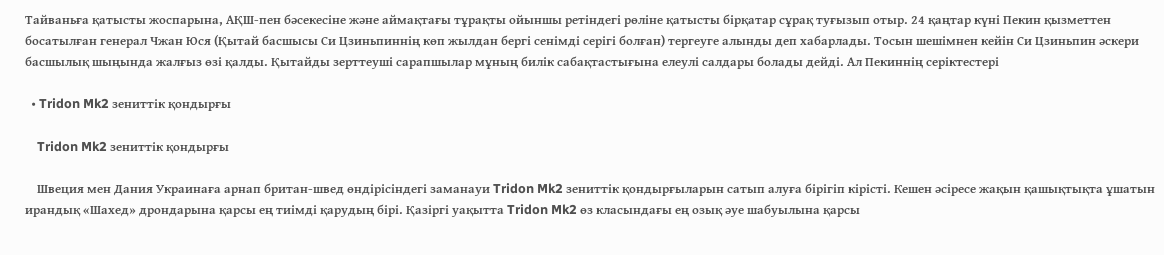Тайваньға қатысты жоспарына, АҚШ-пен бәсекесіне және аймақтағы тұрақты ойыншы ретіндегі рөліне қатысты бірқатар сұрақ туғызып отыр. 24 қаңтар күні Пекин қызметтен босатылған генерал Чжан Юся (Қытай басшысы Си Цзиньпиннің көп жылдан бергі сенімді серігі болған) тергеуге алынды деп хабарлады. Тосын шешімнен кейін Си Цзиньпин әскери басшылық шыңында жалғыз өзі қалды. Қытайды зерттеуші сарапшылар мұның билік сабақтастығына елеулі салдары болады дейді. Ал Пекиннің серіктестері

  • Tridon Mk2 зениттік қондырғы

    Tridon Mk2 зениттік қондырғы

    Швеция мен Дания Украинаға арнап британ-швед өндірісіндегі заманауи Tridon Mk2 зениттік қондырғыларын сатып алуға бірігіп кірісті. Кешен әсіресе жақын қашықтықта ұшатын ирандық «Шахед» дрондарына қарсы ең тиімді қарудың бірі. Қазіргі уақытта Tridon Mk2 өз класындағы ең озық әуе шабуылына қарсы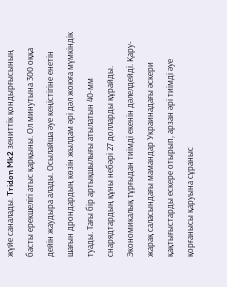жүйе саналады. Tridon Mk2 зениттік қондырғысының басты ерекшелігі атыс қарқыны. Ол минутына 300 оққа дейін жаудыра алады. Осылайша әуе кеңістігіне енетін шағын дрондардың көзін жылдам әрі дәл жоюға мүмкіндік туады. Тағы бір артықшылығы атылатын 40-мм снарядтардың құны небәрі 27 долларды құрайды. Экономикалық тұрғыдан тиімді екенін дәлелдейді. Қару-жарақ саласындағы мамандар Украинадағы әскери қақтығыстарды ескере отырып, арзан әрі тиімді әуе қорғанысы қаруына сұраныс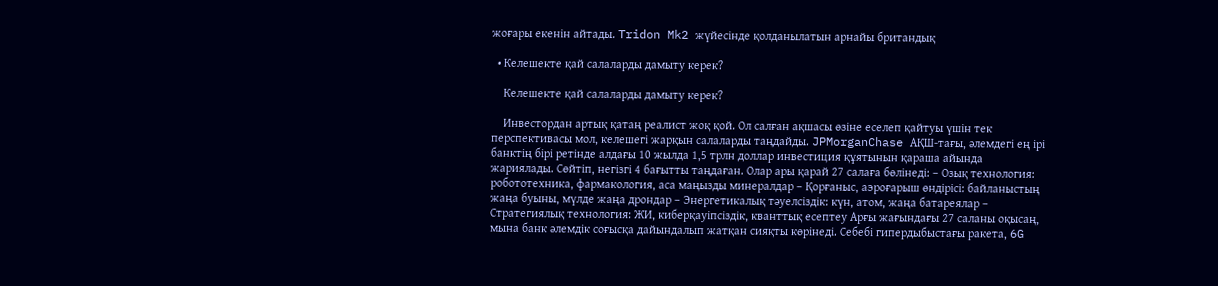жоғары екенін айтады. Tridon Mk2 жүйесінде қолданылатын арнайы британдық

  • Келешекте қай салаларды дамыту керек?

    Келешекте қай салаларды дамыту керек?

    Инвестордан артық қатаң реалист жоқ қой. Ол салған ақшасы өзіне еселеп қайтуы үшін тек перспективасы мол, келешегі жарқын салаларды таңдайды. JPMorganChase АҚШ-тағы, әлемдегі ең ірі банктің бірі ретінде алдағы 10 жылда 1,5 трлн доллар инвестиция құятынын қараша айында жариялады. Сөйтіп, негізгі 4 бағытты таңдаған. Олар ары қарай 27 салаға бөлінеді: – Озық технология: робототехника, фармакология, аса маңызды минералдар – Қорғаныс, аэроғарыш өндірісі: байланыстың жаңа буыны, мүлде жаңа дрондар – Энергетикалық тәуелсіздік: күн, атом, жаңа батареялар – Стратегиялық технология: ЖИ, киберқауіпсіздік, кванттық есептеу Арғы жағындағы 27 саланы оқысаң, мына банк әлемдік соғысқа дайындалып жатқан сияқты көрінеді. Себебі гипердыбыстағы ракета, 6G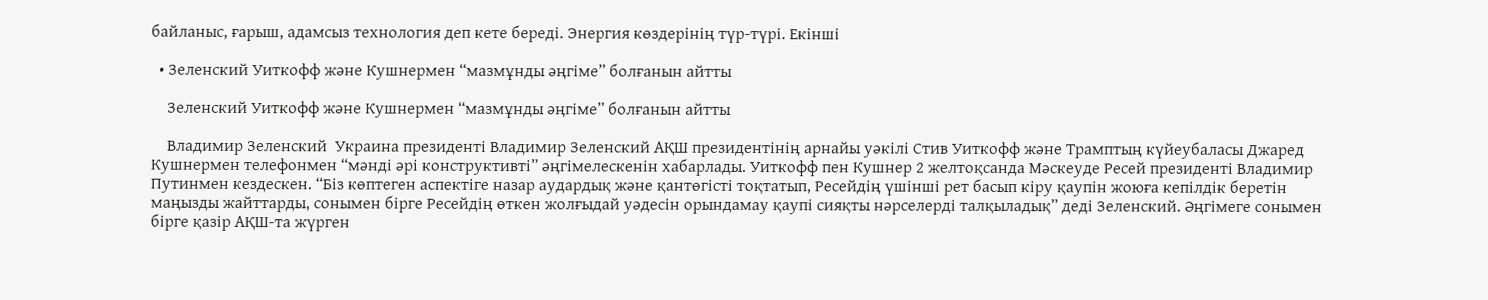байланыс, ғарыш, адамсыз технология деп кете береді. Энергия көздерінің түр-түрі. Екінші

  • Зеленский Уиткофф және Кушнермен “мазмұнды әңгіме” болғанын айтты

    Зеленский Уиткофф және Кушнермен “мазмұнды әңгіме” болғанын айтты

    Владимир Зеленский  Украина президенті Владимир Зеленский АҚШ президентінің арнайы уәкілі Стив Уиткофф және Трамптың күйеубаласы Джаред Кушнермен телефонмен “мәнді әрі конструктивті” әңгімелескенін хабарлады. Уиткофф пен Кушнер 2 желтоқсанда Мәскеуде Ресей президенті Владимир Путинмен кездескен. “Біз көптеген аспектіге назар аудардық және қантөгісті тоқтатып, Ресейдің үшінші рет басып кіру қаупін жоюға кепілдік беретін маңызды жайттарды, сонымен бірге Ресейдің өткен жолғыдай уәдесін орындамау қаупі сияқты нәрселерді талқыладық” деді Зеленский. Әңгімеге сонымен бірге қазір АҚШ-та жүрген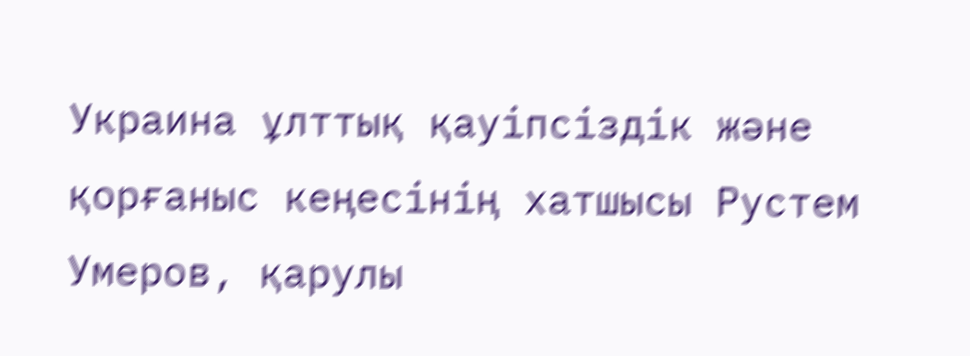Украина ұлттық қауіпсіздік және қорғаныс кеңесінің хатшысы Рустем Умеров, қарулы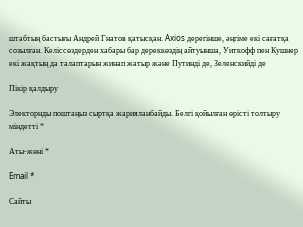штабтың бастығы Андрей Гнатов қатысқан. Axios дерегінше, әңгіме екі сағатқа созылған. Келіссөздерден хабары бар дереккөздің айтуынша, Уиткофф пен Кушнер екі жақтың да талаптарын жинап жатыр және Путинді де, Зеленскийді де

Пікір қалдыру

Электорнды поштаңыз сыртқа жарияланбайды. Белгі қойылған өрісті толтыру міндетті *

Аты-жөні *

Email *

Сайты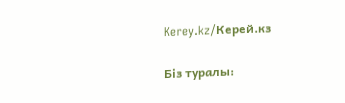Kerey.kz/Керей.кз

Біз туралы: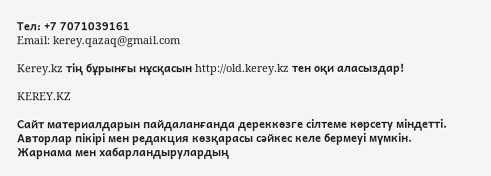Тел: +7 7071039161
Email: kerey.qazaq@gmail.com

Kerey.kz тің бұрынғы нұсқасын http://old.kerey.kz тен оқи аласыздар!

KEREY.KZ

Сайт материалдарын пайдаланғанда дереккөзге сілтеме көрсету міндетті. Авторлар пікірі мен редакция көзқарасы сәйкес келе бермеуі мүмкін. Жарнама мен хабарландырулардың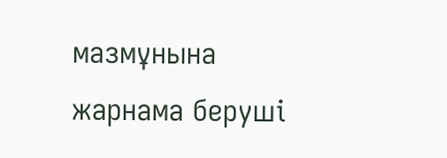мазмұнына жарнама беруші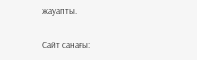жауапты.

Сайт санағы: